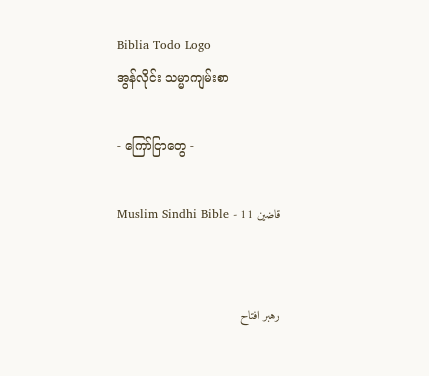Biblia Todo Logo
အွန်လိုင်း သမ္မာကျမ်းစာ

- ကြော်ငြာတွေ -

قاضين 11 - Muslim Sindhi Bible


رهبر افتاح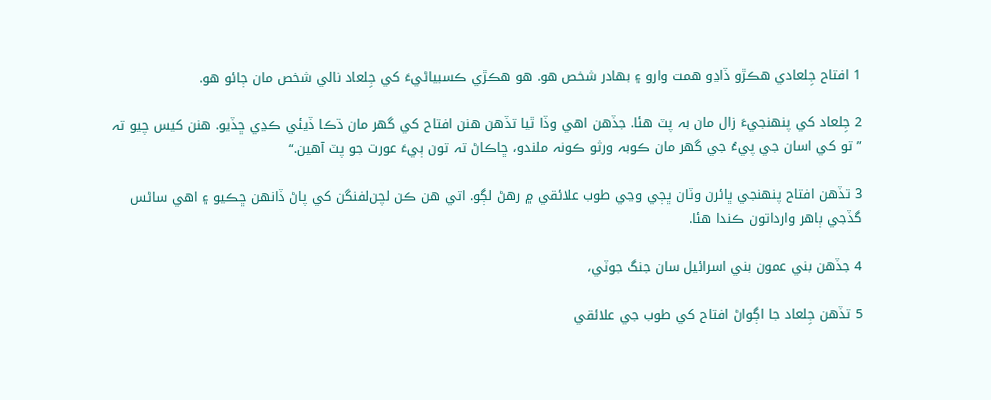1 افتاح جِلعادي هڪڙو ڏاڍو همت وارو ۽ بهادر شخص هو. هو هڪڙي ڪسبياڻيءَ کي جِلعاد نالي شخص مان ڄائو هو.

2 جِلعاد کي پنهنجيءَ زال مان بہ پٽ هئا. جڏهن اهي وڏا ٿيا تڏهن هنن افتاح کي گھر مان ڌڪا ڏيئي ڪڍي ڇڏيو. هنن کيس چيو تہ ”تو کي اسان جي پيءُ جي گھر مان ڪوبہ ورثو ڪونہ ملندو، ڇاڪاڻ تہ تون ٻيءَ عورت جو پٽ آهين.“

3 تڏهن افتاح پنهنجي ڀائرن وٽان ڀڄي وڃي طوب علائقي ۾ رهڻ لڳو. اتي هن ڪن لچن‌لفنگن کي پاڻ ڏانهن ڇڪيو ۽ اهي ساڻس گڏجي ٻاهر وارداتون ڪندا هئا.

4 جڏهن بني عمون بني اسرائيل سان جنگ جوٽي،

5 تڏهن جِلعاد جا اڳواڻ افتاح کي طوب جي علائقي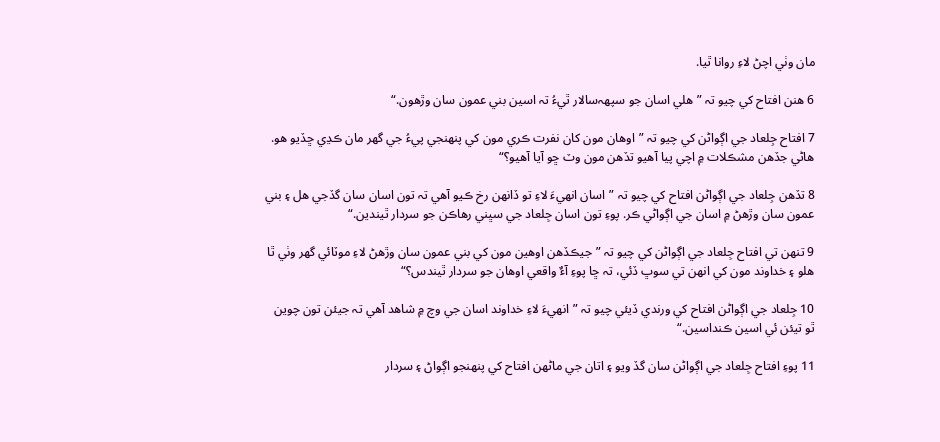مان وٺي اچڻ لاءِ روانا ٿيا.

6 هنن افتاح کي چيو تہ ”هلي اسان جو سپهہ‌سالار ٿيءُ تہ اسين بني عمون سان وڙهون.“

7 افتاح جِلعاد جي اڳواڻن کي چيو تہ ”اوهان مون کان نفرت ڪري مون کي پنهنجي پيءُ جي گھر مان ڪڍي ڇڏيو هو. هاڻي جڏهن مشڪلات ۾ اچي پيا آهيو تڏهن مون وٽ ڇو آيا آهيو؟“

8 تڏهن جِلعاد جي اڳواڻن افتاح کي چيو تہ ”اسان انهيءَ لاءِ تو ڏانهن رخ ڪيو آهي تہ تون اسان سان گڏجي هل ۽ بني عمون سان وڙهڻ ۾ اسان جي اڳواڻي ڪر. پوءِ تون اسان جِلعاد جي سڀني رهاڪن جو سردار ٿيندين.“

9 تنهن تي افتاح جِلعاد جي اڳواڻن کي چيو تہ ”جيڪڏهن اوهين مون کي بني عمون سان وڙهڻ لاءِ موٽائي گھر وٺي ٿا هلو ۽ خداوند مون کي انهن تي سوڀ ڏئي، تہ ڇا پوءِ آءٌ واقعي اوهان جو سردار ٿيندس؟“

10 جِلعاد جي اڳواڻن افتاح کي ورندي ڏيئي چيو تہ ”انهيءَ لاءِ خداوند اسان جي وچ ۾ شاهد آهي تہ جيئن تون چوين ٿو تيئن ئي اسين ڪنداسين.“

11 پوءِ افتاح جِلعاد جي اڳواڻن سان گڏ ويو ۽ اتان جي ماڻهن افتاح کي پنهنجو اڳواڻ ۽ سردار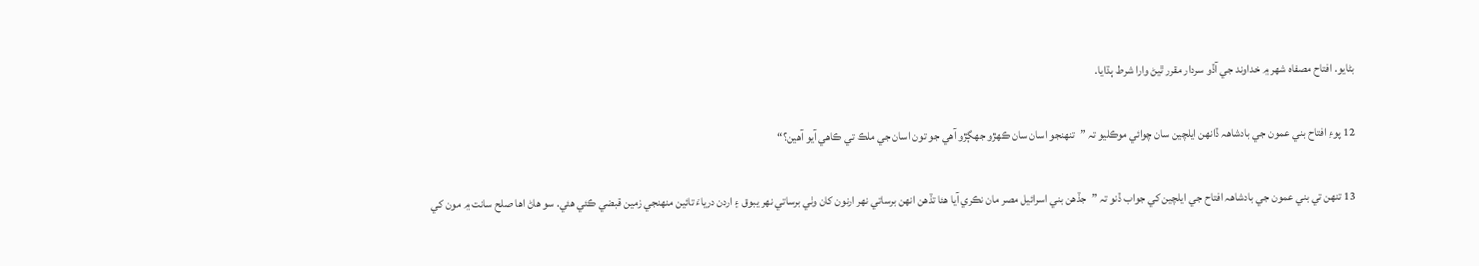بڻايو. افتاح مصفاہ شهر ۾ خداوند جي آڏو سردار مقرر ٿيڻ وارا شرط ٻڌايا.

12 پوءِ افتاح بني عمون جي بادشاهہ ڏانهن ايلچين سان چوائي موڪليو تہ ”تنهنجو اسان سان ڪهڙو جھڳڙو آهي جو تون اسان جي ملڪ تي ڪاهي آيو آهين؟“

13 تنهن تي بني عمون جي بادشاهہ افتاح جي ايلچين کي جواب ڏنو تہ ”جڏهن بني اسرائيل مصر مان نڪري آيا هئا تڏهن انهن برساتي نهر ارنون کان وٺي برساتي نهر يبوق ۽ اردن درياءَ تائين منهنجي زمين قبضي ڪئي هئي. سو هاڻ اها صلح سانت ۾ مون کي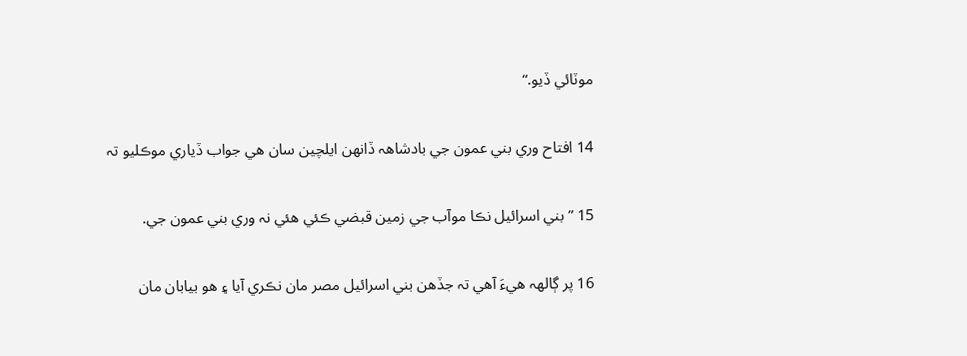موٽائي ڏيو.“

14 افتاح وري بني عمون جي بادشاهہ ڏانهن ايلچين سان هي جواب ڏياري موڪليو تہ

15 ”بني اسرائيل نڪا موآب جي زمين قبضي ڪئي هئي نہ وري بني عمون جي.

16 پر ڳالهہ هيءَ آهي تہ جڏهن بني اسرائيل مصر مان نڪري آيا ۽ هو بيابان مان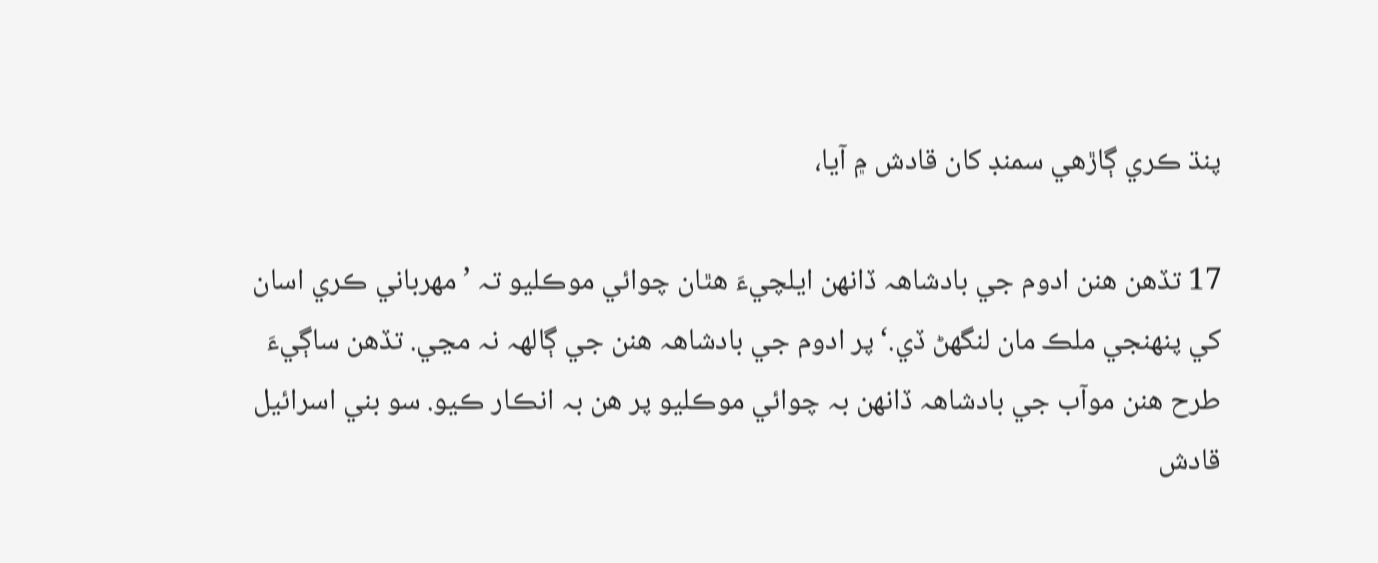پنڌ ڪري ڳاڙهي سمنڊ کان قادش ۾ آيا،

17 تڏهن هنن ادوم جي بادشاهہ ڏانهن ايلچيءَ هٿان چوائي موڪليو تہ ’مهرباني ڪري اسان کي پنهنجي ملڪ مان لنگھڻ ڏي.‘ پر ادوم جي بادشاهہ هنن جي ڳالهہ نہ مڃي. تڏهن ساڳيءَ طرح هنن موآب جي بادشاهہ ڏانهن بہ چوائي موڪليو پر هن بہ انڪار ڪيو. سو بني اسرائيل قادش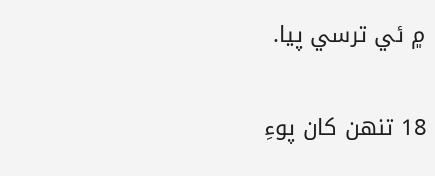۾ ئي ترسي پيا.

18 تنهن کان پوءِ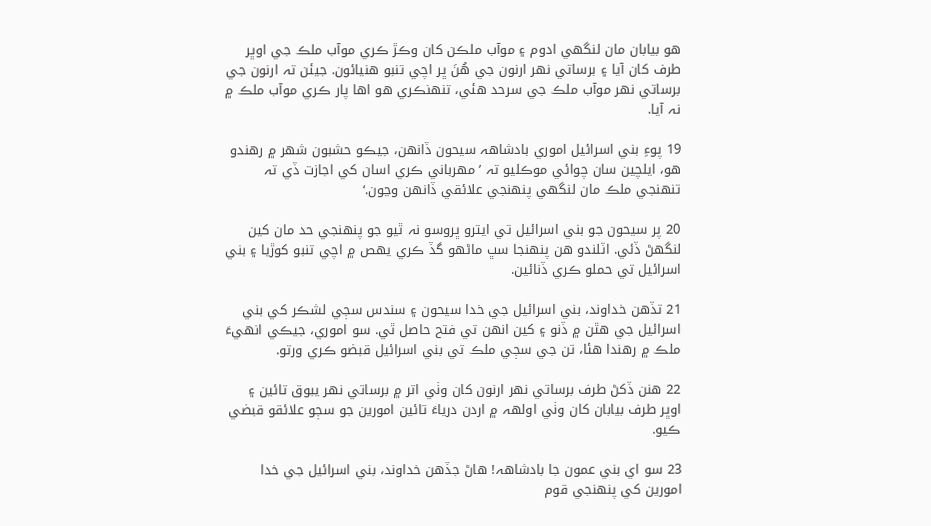هو بيابان مان لنگھي ادوم ۽ موآب ملڪن کان وڪڙ ڪري موآب ملڪ جي اوڀر طرف کان آيا ۽ برساتي نهر ارنون جي هُنَ ڀر اچي تنبو هنيائون. جيئن تہ ارنون جي برساتي نهر موآب ملڪ جي سرحد هئي، تنهنڪري هو اها پار ڪري موآب ملڪ ۾ نہ آيا.

19 پوءِ بني اسرائيل اموري بادشاهہ سيحون ڏانهن، جيڪو حشبون شهر ۾ رهندو هو، ايلچين سان چوائي موڪليو تہ ’مهرباني ڪري اسان کي اجازت ڏي تہ تنهنجي ملڪ مان لنگھي پنهنجي علائقي ڏانهن وڃون.‘

20 پر سيحون جو بني اسرائيل تي ايترو ڀروسو نہ ٿيو جو پنهنجي حد مان کين لنگھڻ ڏئي. اٽلندو هن پنهنجا سڀ ماڻهو گڏ ڪري يهص ۾ اچي تنبو کوڙيا ۽ بني اسرائيل تي حملو ڪري ڏنائين.

21 تڏهن خداوند، بني اسرائيل جي خدا سيحون ۽ سندس سڄي لشڪر کي بني اسرائيل جي هٿن ۾ ڏنو ۽ کين انهن تي فتح حاصل ٿي. سو اموري، جيڪي انهيءَ ملڪ ۾ رهندا هئا، تن جي سڄي ملڪ تي بني اسرائيل قبضو ڪري ورتو.

22 هنن ڏکڻ طرف برساتي نهر ارنون کان وٺي اتر ۾ برساتي نهر يبوق تائين ۽ اوڀر طرف بيابان کان وٺي اولهہ ۾ اردن درياءَ تائين امورين جو سڄو علائقو قبضي ڪيو.

23 سو اي بني عمون جا بادشاهہ! هاڻ جڏهن خداوند، بني اسرائيل جي خدا امورين کي پنهنجي قوم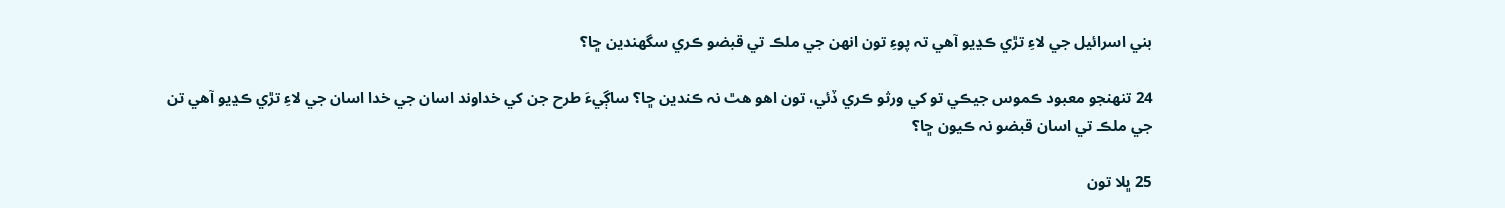بني اسرائيل جي لاءِ تڙي ڪڍيو آهي تہ پوءِ تون انهن جي ملڪ تي قبضو ڪري سگھندين ڇا؟

24 تنهنجو معبود ڪموس جيڪي تو کي ورثو ڪري ڏئي، تون اهو هٿ نہ ڪندين ڇا؟ ساڳيءَ طرح جن کي خداوند اسان جي خدا اسان جي لاءِ تڙي ڪڍيو آهي تن جي ملڪ تي اسان قبضو نہ ڪيون ڇا؟

25 ڀلا تون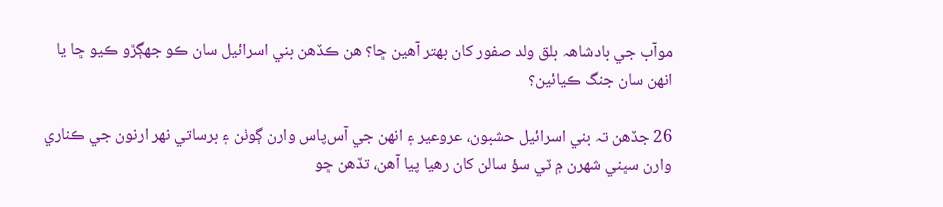موآب جي بادشاهہ بلق ولد صفور کان بهتر آهين ڇا؟ هن ڪڏهن بني اسرائيل سان ڪو جھڳڙو ڪيو ڇا يا انهن سان جنگ ڪيائين؟

26 جڏهن تہ بني اسرائيل حشبون، عروعير ۽ انهن جي آس‌پاس وارن ڳوٺن ۽ برساتي نهر ارنون جي ڪناري وارن سڀني شهرن ۾ ٽي سؤ سالن کان رهيا پيا آهن، تڏهن ڇو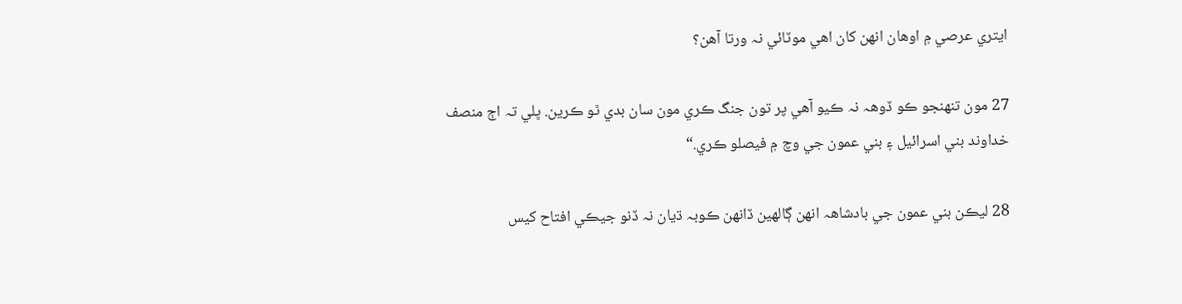ايتري عرصي ۾ اوهان انهن کان اهي موٽائي نہ ورتا آهن؟

27 مون تنهنجو ڪو ڏوهہ نہ ڪيو آهي پر تون جنگ ڪري مون سان بدي ٿو ڪرين. ڀلي تہ اڄ منصف خداوند بني اسرائيل ۽ بني عمون جي وچ ۾ فيصلو ڪري.“

28 ليڪن بني عمون جي بادشاهہ انهن ڳالهين ڏانهن ڪوبہ ڌيان نہ ڏنو جيڪي افتاح کيس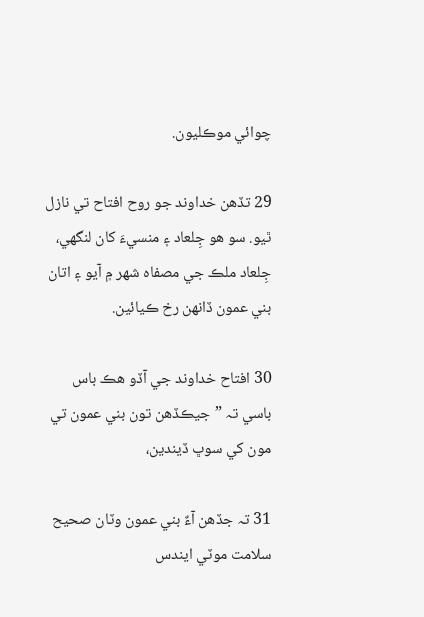چوائي موڪليون.

29 تڏهن خداوند جو روح افتاح تي نازل ٿيو. سو هو جِلعاد ۽ منسيءَ کان لنگھي، جِلعاد ملڪ جي مصفاہ شهر ۾ آيو ۽ اتان بني عمون ڏانهن رخ ڪيائين.

30 افتاح خداوند جي آڏو هڪ باس باسي تہ ”جيڪڏهن تون بني عمون تي مون کي سوڀ ڏيندين،

31 تہ جڏهن آءٌ بني عمون وٽان صحيح سلامت موٽي ايندس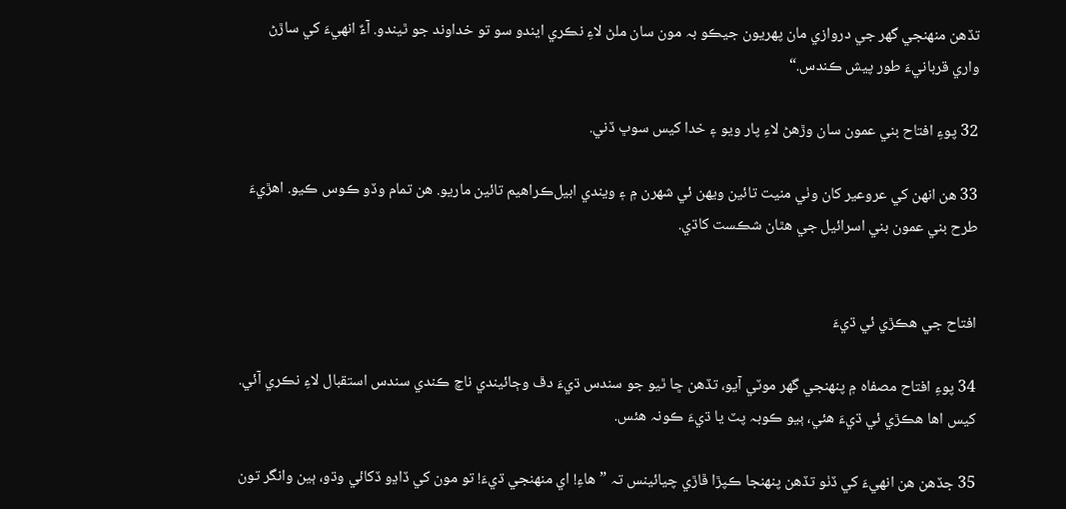تڏهن منهنجي گھر جي دروازي مان پهريون جيڪو بہ مون سان ملڻ لاءِ نڪري ايندو سو تو خداوند جو ٿيندو. آءٌ انهيءَ کي ساڙڻ واري قربانيءَ طور پيش ڪندس.“

32 پوءِ افتاح بني عمون سان وڙهڻ لاءِ پار ويو ۽ خدا کيس سوڀ ڏني.

33 هن انهن کي عروعير کان وٺي منيت تائين ويهن ئي شهرن ۾ ۽ ويندي ابيل‌ڪراهيم تائين ماريو. هن تمام وڏو ڪوس ڪيو. اهڙيءَ طرح بني عمون بني اسرائيل جي هٿان شڪست کاڌي.


افتاح جي هڪڙي ئي ڌيءَ

34 پوءِ افتاح مصفاہ ۾ پنهنجي گھر موٽي آيو، تڏهن ڇا ٿيو جو سندس ڌيءَ دڦ وڄائيندي ناچ ڪندي سندس استقبال لاءِ نڪري آئي. کيس اها هڪڙي ئي ڌيءَ هئي، ٻيو ڪوبہ پٽ يا ڌيءَ ڪونہ هئس.

35 جڏهن هن انهيءَ کي ڏٺو تڏهن پنهنجا ڪپڙا ڦاڙي چيائينس تہ ”هاءِ! اي منهنجي ڌيءَ! تو مون کي ڏاڍو ڏکائي وڌو، ٻين وانگر تون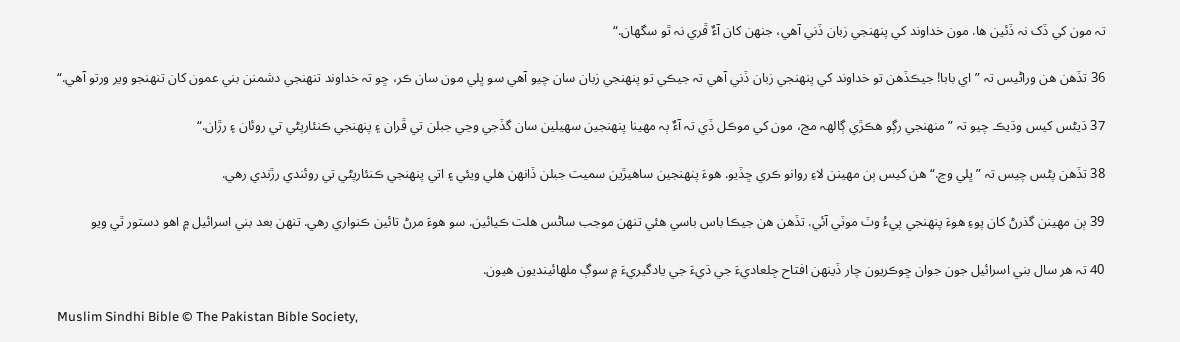تہ مون کي ڏک نہ ڏئين ها. مون خداوند کي پنهنجي زبان ڏني آهي، جنهن کان آءٌ ڦري نہ ٿو سگھان.“

36 تڏهن هن وراڻيس تہ ”اي بابا! جيڪڏهن تو خداوند کي پنهنجي زبان ڏني آهي تہ جيڪي تو پنهنجي زبان سان چيو آهي سو ڀلي مون سان ڪر، ڇو تہ خداوند تنهنجي دشمنن بني عمون کان تنهنجو وير ورتو آهي.“

37 ڌيڻس کيس وڌيڪ چيو تہ ”منهنجي رڳو هڪڙي ڳالهہ مڃ، مون کي موڪل ڏي تہ آءٌ ٻہ مهينا پنهنجين سهيلين سان گڏجي وڃي جبلن تي ڦران ۽ پنهنجي ڪنئارپڻي تي روئان ۽ رڙان.“

38 تڏهن پڻس چيس تہ ”ڀلي وڃ.“ هن کيس ٻن مهينن لاءِ روانو ڪري ڇڏيو. هوءَ پنهنجين ساهيڙين سميت جبلن ڏانهن هلي ويئي ۽ اتي پنهنجي ڪنئارپڻي تي روئندي رڙندي رهي.

39 ٻن مهينن گذرڻ کان پوءِ هوءَ پنهنجي پيءُ وٽ موٽي آئي. تڏهن هن جيڪا باس باسي هئي تنهن موجب ساڻس هلت ڪيائين. سو هوءَ مرڻ تائين ڪنواري رهي. تنهن بعد بني اسرائيل ۾ اهو دستور ٿي ويو

40 تہ هر سال بني اسرائيل جون جوان ڇوڪريون چار ڏينهن افتاح جِلعاديءَ جي ڌيءَ جي يادگيريءَ ۾ سوڳ ملهائينديون هيون.

Muslim Sindhi Bible © The Pakistan Bible Society,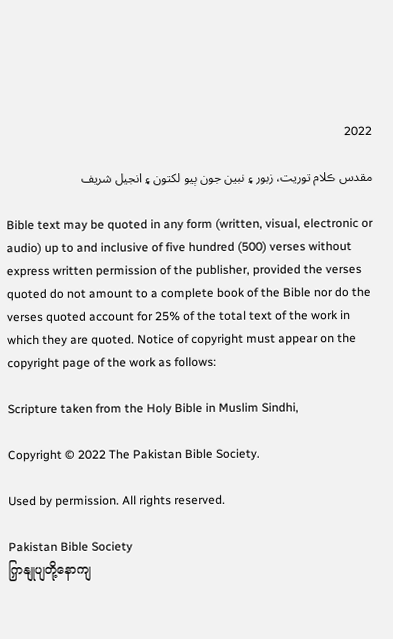2022

مقدس ڪلام توريت، زبور ۽ نبين جون ٻيو لکتون ۽ انجيل شريف

Bible text may be quoted in any form (written, visual, electronic or audio) up to and inclusive of five hundred (500) verses without express written permission of the publisher, provided the verses quoted do not amount to a complete book of the Bible nor do the verses quoted account for 25% of the total text of the work in which they are quoted. Notice of copyright must appear on the copyright page of the work as follows:

Scripture taken from the Holy Bible in Muslim Sindhi,

Copyright © 2022 The Pakistan Bible Society.

Used by permission. All rights reserved.

Pakistan Bible Society
ကြှနျုပျတို့နောကျ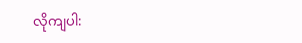လိုကျပါ: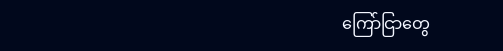ကြော်ငြာတွေ